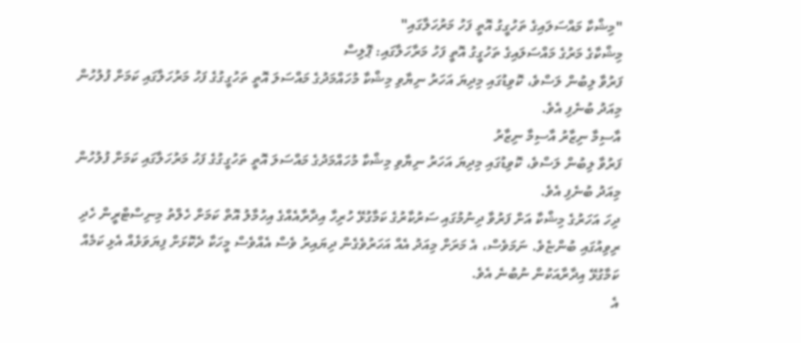"މިޝްކާ މައްސަލައިގެ ތަހުގީގު އޮތީ ފަހު މަރުހަލާގައި"
މިޝްކާގެ މަރުގެ މައްސަލައިގެ ތަހުގީގު އޮތީ ފަހު މަރާހަލާގައި: ޕޮލިސް
ފަރުވާ ލިބުން ލަސްވެ، ކޮވިޑުގައި މިދިޔަ އަހަރު ނިޔާވި މިޝްކާ މުހައްމަދުގެ މައްސަލަ އޮތީ ތަހުގީގުގެ ފަހު މަރުހަލާގައި ކަމަށް ފުލުހުން މިއަދު ބުނެފި އެވެ.
އާސިމާ ނިޒާރު އާސިމާ ނިޒާރު
ފަރުވާ ލިބުން ލަސްވެ، ކޮވިޑުގައި މިދިޔަ އަހަރު ނިޔާވި މިޝްކާ މުހައްމަދުގެ މައްސަލަ އޮތީ ތަހުގީގުގެ ފަހު މަރުހަލާގައި ކަމަށް ފުލުހުން މިއަދު ބުނެފި އެވެ.
ދިހަ އަހަރުގެ މިޝްކާ އަށް ފަރުވާ ދިނުމުގައި ސަރުކާރުގެ ކަމާގުޅޭ ހުރިހާ އިދާރާއެއްގެ އިހުމާލު އޮތް ކަމަށް ހެލްތު މިނިސްޓްރީން ހެދި ރިވިއުގައި ބުންޏެވެ. ނަމަވެސް، އެ މަރަށް މިއަދު އެއް އަހަރުވެގެން ދިޔައިރު ވެސް އެއްވެސް މީހަކާ ދެކޮޅަށް ފިޔަވަޅެއް އެޅި ކަމެއް ކަމާގުޅޭ އިދާރާއަކުން ނުބުނެ އެވެ.
އެ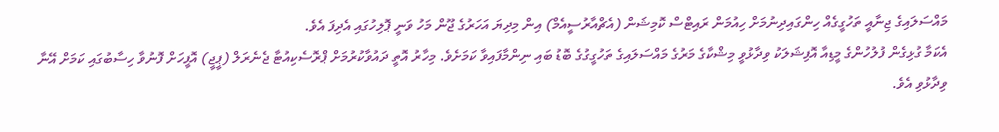މައްސަލައިގެ ޖިނާއީ ތަހުގީގެއް ހިންގައިދިނުމަށް ހިއުމަން ރައިޓްސް ކޮމިޝަން (އެޗްއާރުސީއެމް) އިން މިދިޔަ އަހަރުގެ ޖޫން މަހު ވަނީ ޕޮލިހުގައި އެދިފަ އެވެ.
އެކަމާ ގުޅިގެން ފުލުހުންގެ މީޑިއާ އޮފިޝަލަކު ވިދާޅުވީ މިޝްކާގެ މަރުގެ މައްސަލައިގެ ތަހުގީގުގެ ބޮޑު ބައި ނިންމާފައިވާ ކަމަށެވެ. މިހާރު އޮތީ ދައުވާކުރުމަށް ޕްރޮސެކިއުޓާ ޖެނެރަލް (ޕީޖީ) އޮފީހަށް ފޮނުވާ ހިސާބުގައި ކަމަށް އޭނާ ވިދާޅުވި އެވެ.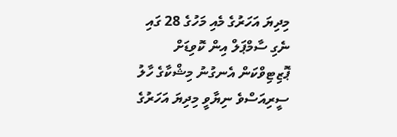މިދިޔަ އަހަރުގެ މެއި މަހުގެ 28 ގައި ނެގި ސާމްޕަލް އިން ކޮވިޑަށް ޕޮޒިޓިވްކަން އެނގުނު މިޝްކާގެ ހާލު ސީރިއަސްވެ ނިޔާވީ މިދިޔަ އަހަރުގެ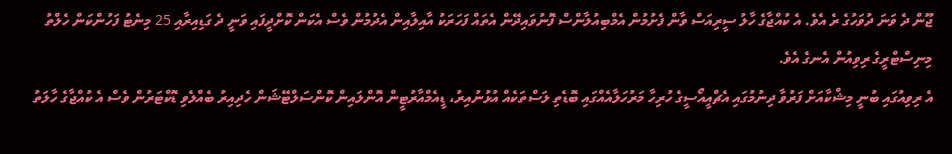ޖޫން ދެ ވަނަ ދުވަހުގެ ރެ އެވެ. އެ ކުއްޖާގެ ހާލު ސީރިއަސް ވާން ފެށުމުން އެމްބިއުލާންސް ފޮނުވައިދޭން އެތައް ފަހަރަކު އާއިލާއިން އެދުމުން ވެސް އެކަން ކޮށްދީފައި ވަނީ ދެ ގަޑިއިރާއި 25 މިނެޓު ފަހުންކަން ހެލްތު މިނިސްޓްރީގެ ރިވިއުން އެނގެ އެވެ.
އެ ރިވިއުގައި ބުނީ މިޝްކާއަށް ފަރުވާ ދިނުމުގައި އެޗްއީއޯސީގެ ހުރިހާ މަރުހަލާއެއްގައި ބޮޑެތި ލަސްތަކެއް އުޅުނުއިރު، ޑީއެމްއާރުޓީން އޮންލައިން ކޮންސަލްޓޭޝަން ހެދިއިރު ބެއްލެވި ޑޮކްޓަރުން ވެސް އެ ކުއްޖާގެ ހާލަތު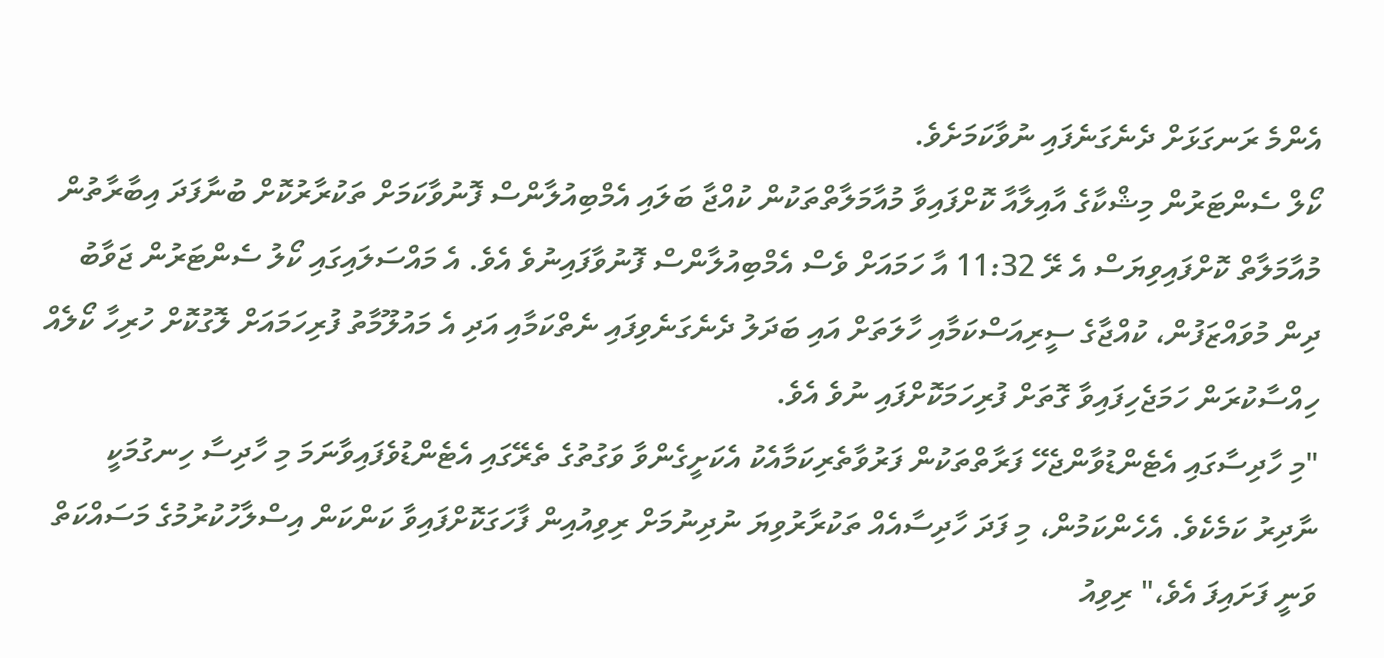އެންމެ ރަނގަޅަށް ދެނެގަނެފައި ނުވާކަމަށެވެ.
ކޯލް ސެންޓަރުން މިޝްކާގެ އާއިލާއާ ކޮށްފައިވާ މުއާމަލާތްތަކުން ކުއްޖާ ބަލައި އެމްބިއުލާންސް ފޮނުވާކަމަށް ތަކުރާރުކޮށް ބުނާފަދަ އިބާރާތުން މުއާމަލާތް ކޮށްފައިވިޔަސް އެ ރޭ 11:32 އާ ހަމައަށް ވެސް އެމްބިއުލާންސް ފޮނުވާފައިނުވެ އެވެ. އެ މައްސަލައިގައި ކޯލު ސެންޓަރުން ޖަވާބު ދިން މުވައްޒަފުން، ކުއްޖާގެ ސީރިއަސްކަމާއި ހާލަތަށް އައި ބަދަލު ދެނެގަނެވިފައި ނެތްކަމާއި އަދި އެ މައުލޫމާތު ފުރިހަމައަށް ލޮގުކޮށް ހުރިހާ ކޯލެއް ހިއްސާކުރަން ހަމަޖެހިފައިވާ ގޮތަށް ފުރިހަމަކޮށްފައި ނުވެ އެވެ.
"މި ހާދިސާގައި އެޓެންޑުވާންޖެހޭ ފަރާތްތަކުން ފަރުވާތެރިކަމާއެކު އެކަށީގެންވާ ވަގުތުގެ ތެރޭގައި އެޓެންޑުވެފައިވާނަމަ މި ހާދިސާ ހިނގުމަކީ ނާދިރު ކަމެކެވެ. އެހެންކަމުން، މި ފަދަ ހާދިސާއެއް ތަކުރާރުވިޔަ ނުދިނުމަށް ރިވިއުއިން ފާހަގަކޮށްފައިވާ ކަންކަން އިސްލާހުކުރުމުގެ މަސައްކަތް ވަނީ ފަށައިފަ އެވެ،" ރިވިއު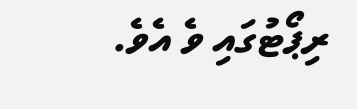ރިޕޯޓުގައި ވެ އެވެ.